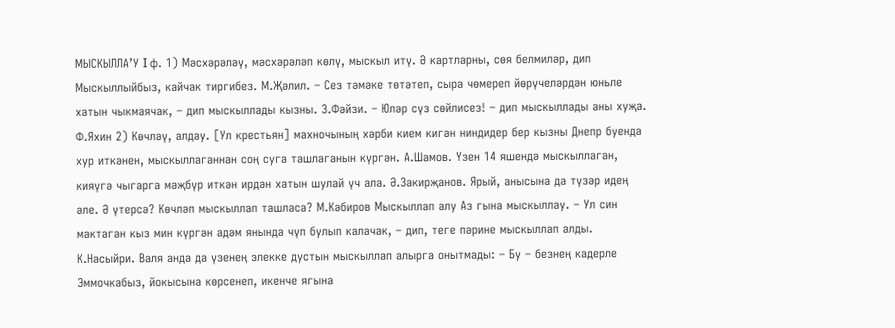МЫСКЫЛЛА’У I ф. 1) Мәсхәрәләү, мәсхәрәләп көлү, мыскыл итү. Ә картларны, сөя белмиләр, дип Мыскыллыйбыз, кайчак тиргибез. М.Җәлил. – Сез тәмәке төтәтеп, сыра чөмереп йөрүчеләрдән юньле хатын чыкмаячак, – дип мыскыллады кызны. З.Фәйзи. – Юләр сүз сөйлисез! – дип мыскыллады аны хуҗа. Ф.Яхин 2) Көчләү, алдау. [Ул крестьян] махночының хәрби кием кигән ниндидер бер кызны Днепр буенда хур иткәнен, мыскыллаганнан соң суга ташлаганын күргән. А.Шамов. Үзен 14 яшендә мыскыллаган, кияүгә чыгарга мәҗбүр иткән ирдән хатын шулай үч ала. Ә.Закирҗанов. Ярый, анысына да түзәр идең әле. Ә үтерсә? Көчләп мыскыллап ташласа? М.Кәбиров Мыскыллап алу Аз гына мыскыллау. – Ул син мактаган кыз мин күргән адәм янында чүп булып калачак, – дип, теге пәрине мыскыллап алды. К.Насыйри. Валя анда да үзенең элекке дустын мыскыллап алырга онытмады: – Бу – безнең кадерле Эммочкабыз, йокысына көрсенеп, икенче ягына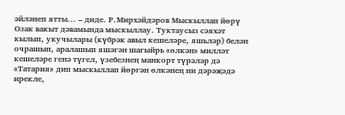әйләнеп ятты... – диде. Р.Мирхәйдәров Мыскыллап йөрү Озак вакыт дәвамында мыскыллау. Туктаусыз сәяхәт кылып, укучылары (күбрәк авыл кешеләре, яшьләр) белән очрашып, аралашып яшәгән шагыйрь «өлкән» милләт кешеләре генә түгел, үзебезнең манкорт түрәләр дә «Татария» дип мыскыллап йөргән өлкәнең ни дәрәҗәдә ирекле,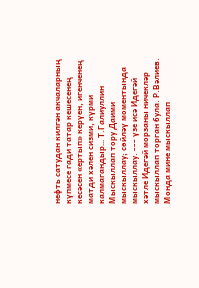нефть сатудан килгән акчаларның күпмесе гади татар кешесенең кесәсен «ертып» керүен, игенченең матди хәлен сизми, күрми калмагандыр… Т.Галиуллин Мыскыллап тору Даими мыскыллау; сөйләү моментында мыскыллау. --- үзе исә Идегәй хәтле Идегәй морзаны ничекләр мыскыллап торган була. Р.Вәлиев. Монда мине мыскыллап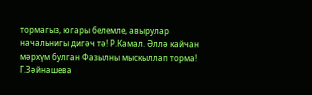тормагыз, югары белемле, авырулар начальнигы дигәч тә! Р.Камал. Әллә кайчан мәрхүм булган Фазылны мыскыллап торма! Г.Зәйнашева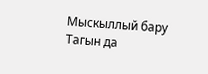Мыскыллый бару Тагын да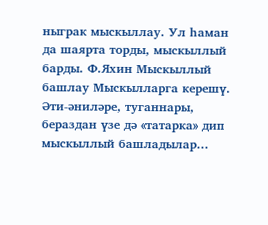ныграк мыскыллау. Ул һаман да шаярта торды, мыскыллый барды. Ф.Яхин Мыскыллый башлау Мыскылларга керешү. Әти-әниләре, туганнары, бераздан үзе дә «татарка» дип мыскыллый башладылар...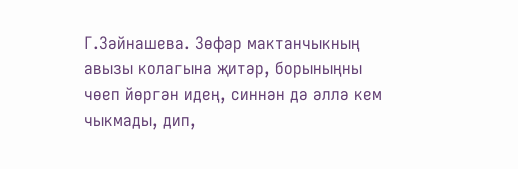Г.Зәйнашева. Зөфәр мактанчыкның авызы колагына җитәр, борыныңны чөеп йөргән идең, синнән дә әллә кем чыкмады, дип,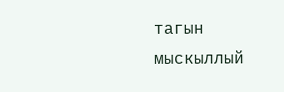тагын мыскыллый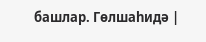башлар. Гөлшаһидә |